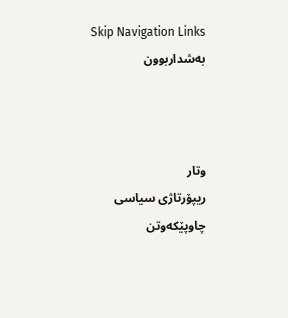Skip Navigation Links
به‌شداربوون



وتار
ریپۆرتاژی سیاسی
چاوپێکه‌وتن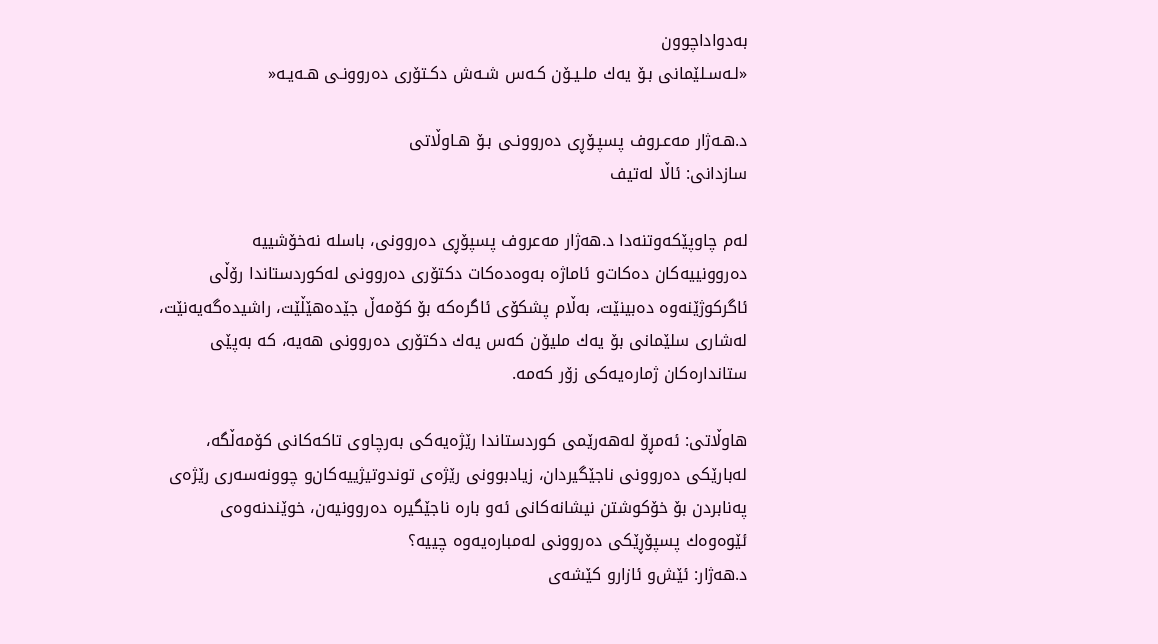به‌دواداچوون
«لـه‌سـلێمانی‌ بـۆ یه‌ك ملـیـۆن كـه‌س شـه‌ش دكـتۆری‌ ده‌روونـی‌ هـه‌یـه‌«

د.هـه‌ژار مه‌عـروف پسپـۆڕی‌ ده‌روونـی‌ بـۆ هـاوڵاتی‌
سازدانی‌: ئاڵا له‌تیف

له‌م چاوپێكه‌وتنه‌دا د.هه‌ژار مه‌عروف پسپۆڕی‌ ده‌روونی‌، باسله‌ نه‌خۆشییه‌ ده‌روونییه‌كان ده‌كات‌و ئاماژه‌ به‌وه‌ده‌كات دكتۆری‌ ده‌روونی‌ له‌كوردستاندا رۆڵی‌ ئاگركوژێنه‌وه‌ ده‌بینێت، به‌ڵام پشكۆی‌ ئاگره‌كه‌ بۆ كۆمه‌ڵ جێده‌هێڵێت، راشیده‌گه‌یه‌نێت، له‌شاری‌ سلێمانی‌ بۆ یه‌ك ملیۆن كه‌س یه‌ك دكتۆری‌ ده‌روونی‌ هه‌یه‌، كه‌ به‌پێی ستانداره‌كان ژماره‌یه‌كی‌ زۆر كه‌مه‌.

هاوڵاتی: ئه‌مڕۆ له‌هه‌رێمی كوردستاندا رێژه‌یه‌كی به‌رچاوی تاكه‌كانی كۆمه‌ڵگه‌، له‌بارێكی ده‌روونی ناجێگیردان، زیادبوونی رێژه‌ی توندوتیژییه‌كان‌و چوونه‌سه‌ری رێژه‌ی په‌نابردن بۆ خۆكوشتن نیشانه‌كانی ئه‌و باره‌ ناجێگیره‌ ده‌روونیه‌ن، خوێندنه‌وه‌ی ئێوه‌‌وه‌ك پسپۆڕێكی ده‌روونی له‌مباره‌یه‌وه‌ چییه‌؟
د.هه‌ژار: ئێش‌و ئازارو كێشه‌ی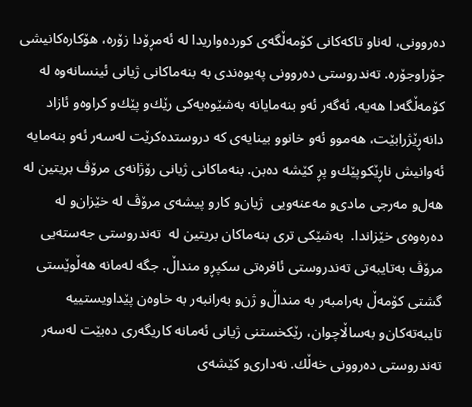ده‌روونی، له‌ناو تاكه‌كانی كۆمه‌ڵگه‌ی كورده‌واریدا له‌ ئه‌مڕۆدا زۆره‌، هۆكاره‌كانیشی جۆراوجۆره‌. ته‌ندروستی ده‌روونی په‌یوه‌ندی به‌ بنه‌ماكانی ژیانی ئینسانه‌وه‌ له‌ كۆمه‌ڵگه‌دا هه‌یه‌، ئه‌گه‌ر ئه‌و بنه‌مایانه‌ به‌شێوه‌یه‌كی رێك‌و پێك‌و كراوه‌‌و ئازاد دانه‌ڕێژرابێت، هه‌موو ئه‌و خانوو بینایه‌ی كه‌ دروستده‌كرێت له‌سه‌ر ئه‌و بنه‌مایه‌ ئه‌وانیش ناڕێكوپێك‌و پڕ كێشه‌ ده‌بن. بنه‌ماكانی ژیانی رۆژانه‌ی مرۆڤ بریتین له‌ هه‌ل‌و مه‌رجی مادی‌و مه‌عنه‌ویی  ژیان‌و كار‌و پیشه‌ی مرۆڤ له‌ خێزان‌و له‌ ده‌ره‌وه‌ی خێزاندا.  به‌شێكی تری بنه‌ماكان بریتین له‌  ته‌ندروستی جه‌سته‌یی مرۆڤ به‌تایبه‌تی ته‌ندروستی ئافره‌تی سكپڕ‌و منداڵ. جگه‌ له‌مانه‌ هه‌ڵوێستی گشتی كۆمه‌ڵ به‌رامبه‌ر به‌ منداڵ‌و ژن‌و به‌رانبه‌ر به‌ خاوه‌ن پێداویستییه‌ تایبه‌ته‌كان‌و به‌ساڵاچوان، رێكخستنی ژیانی ئه‌مانه‌ كاریگه‌ری ده‌بێت له‌سه‌ر ته‌ندروستی ده‌روونی خه‌ڵك. نه‌داری‌و كێشه‌ی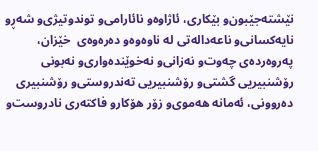نێشته‌جێبون‌و بێكاری، ئاژاوه‌‌و نائارامی‌و توندوتیژی‌و شه‌ڕ‌و نایه‌كسانی‌و ناعه‌داله‌تی له‌ ناوه‌وه‌‌و ده‌ره‌وه‌ی  خێزان، په‌روه‌رده‌ی چه‌وت‌و نه‌زانی‌و نه‌خوێنده‌واری‌و نه‌بونی رۆشنبیریی گشتی‌و رۆشنبیریی ته‌ندروستی‌و رۆشنبیری ده‌روونی، ئه‌مانه‌ هه‌موی‌و زۆر هۆكار‌و فاكته‌ری نادروست‌و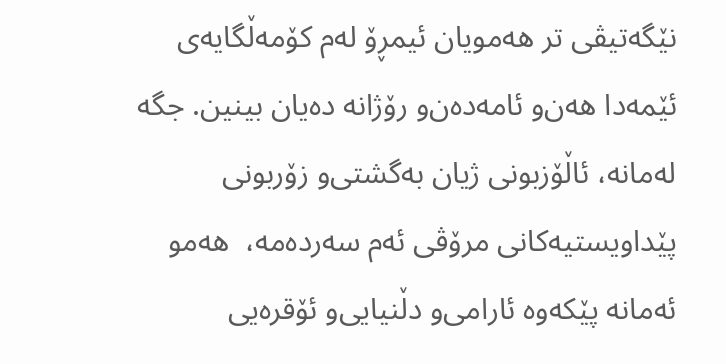نێگه‌تیڤی تر هه‌مویان ئیمڕۆ له‌م كۆمه‌ڵگایه‌ی ئێمه‌دا هه‌ن‌و ئامه‌ده‌ن‌و رۆژانه‌ ده‌یان بینین. جگه‌ له‌مانه‌، ئاڵۆزبونی ژیان به‌گشتی‌و زۆربونی پێداویستیه‌كانی مرۆڤی ئه‌م سه‌رده‌مه‌،  هه‌مو ئه‌مانه‌ پێكه‌وه‌ ئارامی‌و دڵنیایی‌و ئۆقره‌یی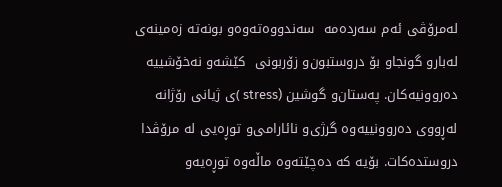له‌مرۆڤی ئه‌م سه‌رده‌مه‌  سه‌ندووه‌ته‌وه‌‌و بو‌نه‌ته‌ زه‌مینه‌ی له‌بار‌و گونجاو بۆ دروستبون‌و زۆربونی  كێشه‌‌و نه‌خۆشییه‌ ده‌روونیه‌كان. په‌ستان‌و گوشین (stress )ی ژیانی رۆژانه‌ له‌ڕووی ده‌روونییه‌وه‌ گرژی‌و نائارامی‌و توڕه‌یی له‌ مرۆڤدا دروستده‌كات. بۆیه‌ كه‌ ده‌چێته‌وه‌ ماڵه‌وه‌ توڕه‌یه‌و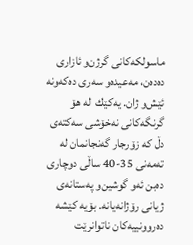ماسولكه‌كانی گرژن‌و ئازاری ده‌ده‌ن، مه‌عیده‌‌و سه‌ری ده‌كه‌ونه‌ ئێش‌و ژان. یه‌كێك  له‌ هۆ گرنگه‌كانی نه‌خۆشی سه‌كته‌ی دڵ كه‌ زۆرجار گه‌نجانمان له‌ ته‌مه‌نی 35-40 ساڵی دوچاری ده‌بن ئه‌و گوشین‌و په‌ستانه‌ی ژیانی رۆژانه‌یانه‌. بۆیه‌ كێشه‌ ده‌روونییه‌كان‌ ناتوانرێت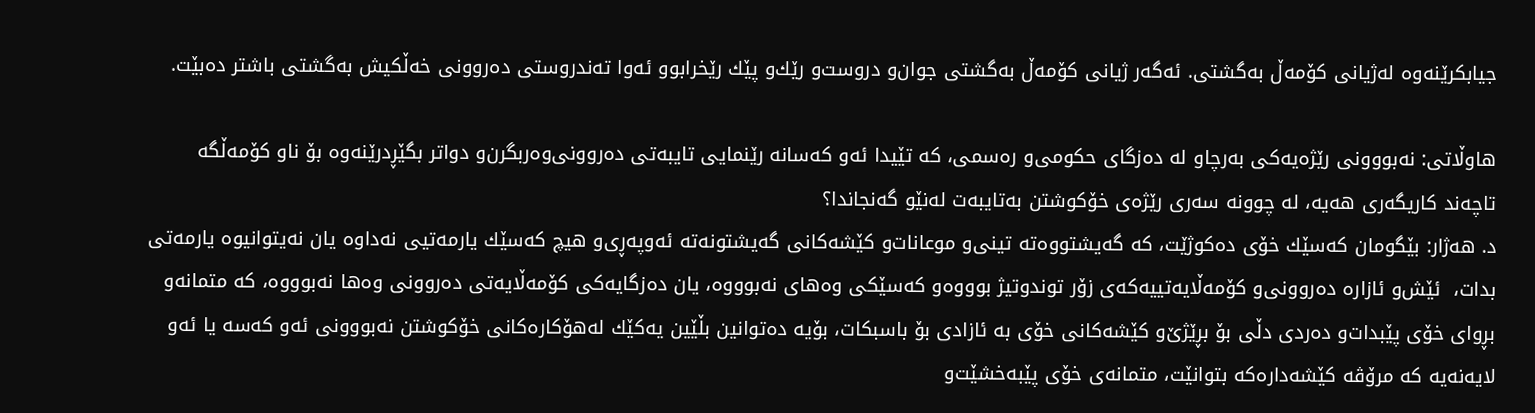جیابكرێنه‌وه‌ له‌ژیانی كۆمه‌ڵ به‌گشتی. ئه‌گه‌ر ژیانی كۆمه‌ڵ به‌گشتی جوان‌و در‌وست‌و رێك‌و پێك رێخرابوو ئه‌وا ته‌ندروستی ده‌روونی خه‌ڵكیش به‌گشتی باشتر ده‌بێت.

هاوڵاتی: نه‌بووونی رێژه‌یه‌كی به‌رچاو له‌ ده‌زگای حكومی‌و ره‌سمی، كه‌ تێیدا ئه‌و كه‌سانه‌ رێنمایی تایبه‌تی ده‌روونی‌وه‌ربگرن‌و دواتر بگێڕدرێنه‌وه‌ بۆ ناو كۆمه‌ڵگه‌ تاچه‌ند كاریگه‌ری هه‌یه‌، له‌ چوونه‌ سه‌ری رێژه‌ی خۆكوشتن به‌تایبه‌ت له‌نێو گه‌نجاندا؟
د. هه‌ژار: بێگومان كه‌سێك خۆی ده‌كوژێت، كه‌ گه‌یشتووه‌ته‌ تینی‌و موعانات‌و كێشه‌كانی گه‌یشتونه‌ته‌ ئه‌وپه‌ڕی‌و هیچ كه‌سێك یارمه‌تیی نه‌داوه‌ یان نه‌یتوانیوه‌ یارمه‌تی بدات،  ئێش‌و ئازاره‌ ده‌روونی‌و كۆمه‌ڵایه‌تییه‌كه‌ی زۆر توندوتیژ بوووه‌‌و كه‌سێكی ‌وه‌های نه‌بوووه‌، یان ده‌زگایه‌كی كۆمه‌ڵایه‌تی ده‌روونی ‌وه‌ها نه‌بوووه‌، كه‌ متمانه‌و بڕوای خۆی پێبدات‌و ده‌ردی دڵی بۆ بڕێژێ‌و كێشه‌كانی خۆی به‌ ئازادی بۆ باسبكات، بۆیه‌ ده‌توانین بڵێین یه‌كێك له‌هۆكاره‌كانی خۆكوشتن نه‌بووونی ئه‌و كه‌سه‌ یا ئه‌و لایه‌نه‌یه‌ كه‌ مرۆڤه‌ كێشه‌داره‌كه‌ بتوانێت، متمانه‌ی خۆی پێبه‌خشێت‌و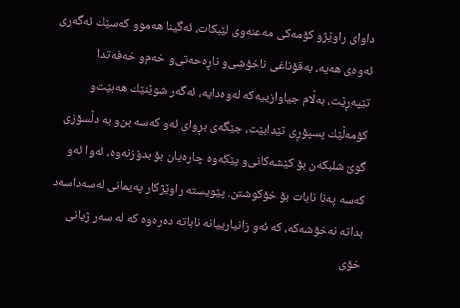داوای راوێژ‌و كۆمه‌كی مه‌عنه‌وی لێبكات، ئه‌گینا هه‌موو كه‌سێك ئه‌گه‌ری ئه‌وه‌ی هه‌یه‌، به‌قۆناغی ناخۆشی‌و ناڕه‌حه‌تی‌و خه‌م‌و خه‌فه‌تدا تێپه‌ڕێت، به‌ڵام جیاوازییه‌كه‌ له‌وه‌دایه‌، ئه‌گه‌ر شوێنێك هه‌بێت‌و كۆمه‌ڵێك پسپۆڕی تێدابێت، جێگه‌ی بڕوای ئه‌و كه‌سه‌ بن‌و به‌ دڵسۆزی گوێ شلبكه‌ن بۆ كێشه‌كانی‌و پێكه‌وه‌ چاره‌یان بۆ بدۆزنه‌وه‌، ئه‌وا ئه‌و كه‌سه‌ په‌نا نابات بۆ خۆكوشتن. پێویسته‌ راوێژكار په‌یمانی له‌سه‌داسه‌د بداته‌ نه‌خۆشه‌كه‌، كه‌ ئه‌و زانیارییانه‌ ناباته‌ ده‌ره‌وه‌ كه‌ له‌ سه‌ر ژیانی خۆی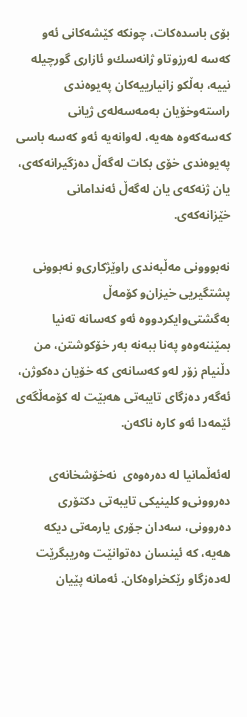بۆی باسده‌كات، چونكه‌ كێشه‌كانی ئه‌و كه‌سه‌ له‌رز‌وتاو ژانه‌سك‌و ئازاری گورچیله‌ نییه‌، به‌ڵكو زانیارییه‌كان په‌یوه‌ندی راسته‌وخۆیان به‌مه‌سه‌له‌ی ژیانی كه‌سه‌كه‌وه‌ هه‌یه‌، له‌وانه‌یه‌ ئه‌و كه‌سه‌ باسی په‌یوه‌ندی خۆی بكات له‌گه‌ڵ ده‌زگیرانه‌كه‌ی، یان ژنه‌كه‌ی یان له‌گه‌ڵ ئه‌ندامانی خێزانه‌كه‌ی.

نه‌بووونی مه‌ڵبه‌ندی راوێژكاری‌و نه‌بوونی پشتگیریی خیزان‌و كۆمه‌ڵ به‌گشتی‌وایكردووه‌ ئه‌و كه‌سانه‌ ته‌نیا بمێننه‌وه‌‌و په‌نا ببه‌نه‌ به‌ر خۆكوشتن، من دڵنیام زۆر له‌و كه‌سانه‌ی كه‌ خۆیان ده‌كوژن، ئه‌گه‌ر ده‌زگای تایبه‌تی هه‌بێت له‌ كۆمه‌ڵگه‌ی ئێمه‌دا ئه‌و كاره‌ ناكه‌ن.

له‌ئه‌ڵمانیا له‌ ده‌ره‌وه‌ی  نه‌خۆشخانه‌ی ده‌روونی‌و كلینیكی تایبه‌تی دكتۆری ده‌روونی، سه‌دان جۆری یارمه‌تی دیكه‌ هه‌یه‌، كه‌ ئینسان ده‌توانێت ‌وه‌ریبگرێت له‌ده‌زگاو رێكخراوه‌كان. ئه‌مانه‌ پێیان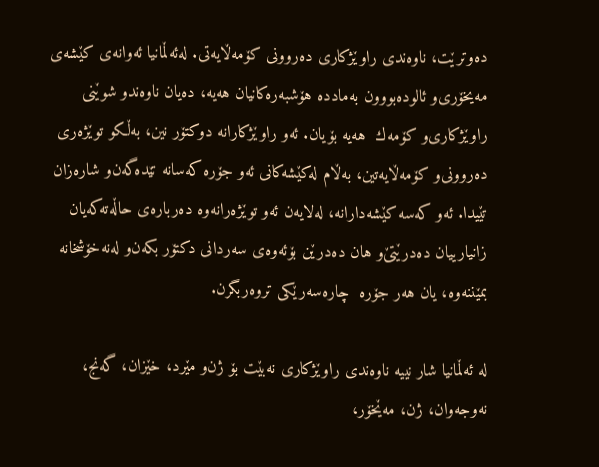ده‌وترێت، ناوه‌ندی راوێژكاری ده‌روونی كۆمه‌ڵایه‌تی. له‌ئه‌ڵمانیا ئه‌وانه‌ی كێشه‌ی مه‌یخۆری‌و ئالوده‌بووون به‌مادده‌ هۆشبه‌ره‌كانیان هه‌یه‌، ده‌یان ناوه‌ند‌و شوێنی راوێژكاری‌و كۆمه‌ك  هه‌یه‌ بۆیان. ئه‌و راوێژكارانه‌ دوكتۆر نین، به‌ڵكو توێژه‌ری ده‌روونی‌و كۆمه‌ڵایه‌تین، به‌ڵام له‌كێشه‌كانی ئه‌و جۆره‌ كه‌سانه‌ تێده‌گه‌ن‌و شاره‌زان تێیدا. ئه‌و كه‌سه‌ كێشه‌دارانه‌، له‌لایه‌ن ئه‌و توێژه‌رانه‌وه‌ ده‌رباره‌ی حاڵه‌ته‌كه‌یان زانیارییان ده‌درێتێ‌و هان ده‌درێن بۆئه‌وه‌ی سه‌ردانی دكتۆر بكه‌ن‌و له‌نه‌خۆشخانه‌ بمێننه‌وه‌، یان هه‌ر جۆره‌  چاره‌سه‌رێكی تر‌وه‌ربگرن.

له‌ ئه‌ڵمانیا شار نییه‌ ناوه‌ندی راوێژكاری نه‌بێت بۆ ژن‌و مێرد، خێزان، گه‌نج، نه‌وجه‌وان، ژن، مه‌ێخۆر،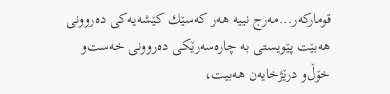قوماركه‌ر...مه‌رج نییه‌ هه‌ر كه‌سێك كێشه‌یه‌كی ده‌روونی هه‌بێت پێویستی به‌ چاره‌سه‌رێكی ده‌روونی خه‌ست‌و خۆڵ‌و درێژخایه‌ن هه‌بیت،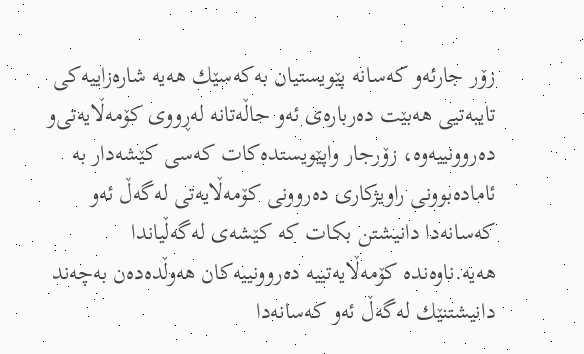زۆر جارئه‌و كه‌سانه‌ پێویستیان به‌كه‌سێك هه‌یه‌ شاره‌زاییه‌كی تایبه‌تیی هه‌بێت ده‌رباره‌ی ئه‌و حاڵه‌تانه‌ له‌ڕووی كۆمه‌ڵایه‌تی‌و ده‌روونییه‌وه‌، زۆرجار ‌واپێویستده‌كات كه‌سی كێشه‌دار به‌ ئاماده‌بوونی راویژكاری ده‌روونی كۆمه‌ڵایه‌تی له‌گه‌ڵ ئه‌و كه‌سانه‌دا دانیشتن بكات كه‌ كێشه‌ی له‌گه‌ڵیاندا هه‌یه‌.ناوه‌نده‌ كۆمه‌ڵایه‌تییه‌ ده‌روونییه‌كان هه‌وڵده‌ده‌ن به‌چه‌ند دانیشتنێك له‌گه‌ڵ ئه‌و كه‌سانه‌دا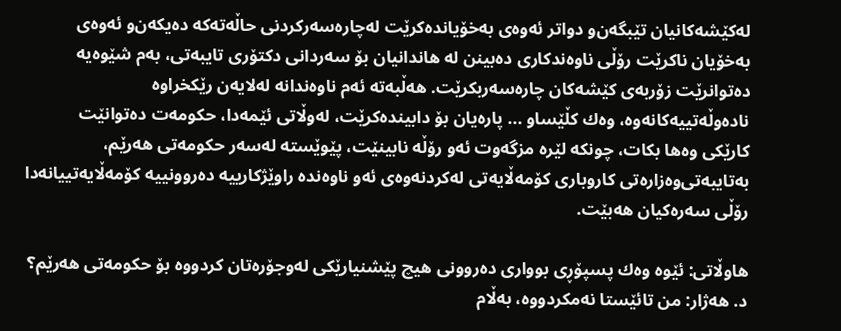له‌كێشه‌كانیان تێبگه‌ن‌و دواتر ئه‌وه‌ی به‌خۆیانده‌كرێت له‌چاره‌سه‌ركردنی حاڵه‌ته‌كه‌ ده‌یكه‌ن‌و ئه‌وه‌ی به‌خۆیان ناكرێت رۆڵی ناوه‌ندكاری ده‌بینن له‌ هاندانیان بۆ سه‌ردانی دكتۆری تایبه‌تی، به‌م شێوه‌یه‌ ده‌توانرێت زۆربه‌ی كێشه‌كان چاره‌سه‌ربكرێت. هه‌ڵبه‌ته‌ ئه‌م ناوه‌ندانه‌ له‌لایه‌ن رێكخراوه‌ ناده‌وڵه‌تییه‌كانه‌وه‌، ‌وه‌ك كڵێساو ... پاره‌یان بۆ دابینده‌كرێت، له‌وڵاتی‌ ئێمه‌دا، حكومه‌ت ده‌توانێت كارێكی ‌وه‌ها بكات، چونكه‌ لێره‌ مزگه‌وت ئه‌و رۆڵه‌ نابینێت، پێوێسته‌ له‌سه‌ر حكومه‌تی هه‌رێم، به‌تایبه‌تی‌وه‌زاره‌تی كاروباری كۆمه‌ڵایه‌تی له‌كردنه‌وه‌ی ئه‌و ناوه‌نده‌ راوێژكارییه‌ ده‌روونییه‌ كۆمه‌ڵایه‌تییانه‌دا رۆڵی سه‌ره‌كیان هه‌بێت.

هاوڵاتی: ئێوه‌ ‌وه‌ك پسپۆڕی بوواری ده‌روونی هیچ پێشنیارێكی له‌وجۆره‌تان كردووه‌ بۆ حكومه‌تی هه‌رێم؟
د. هه‌ژار: من تائێستا نه‌مكردووه‌، به‌ڵام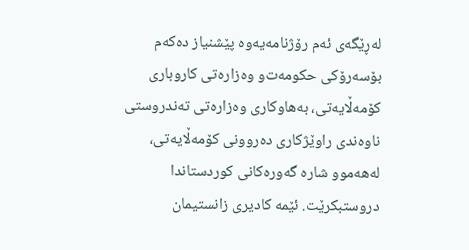له‌ڕێگه‌ی ئه‌م رۆژنامه‌یه‌وه‌ پێشنیاز ده‌كه‌م بۆسه‌رۆكی حكومه‌ت‌و ‌وه‌زاره‌تی كاروباری كۆمه‌ڵایه‌تی، به‌هاوكاری ‌وه‌زاره‌تی ته‌ندروستی ناوه‌ندی راوێژكاری ده‌روونی كۆمه‌ڵایه‌تی، له‌هه‌موو شاره‌ گه‌وره‌كانی كوردستاندا دروستبكرێت. ئێمه‌ كادیری زانستیمان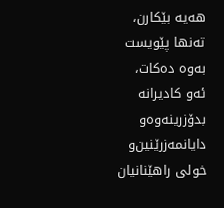هه‌یه‌ بێكارن، ته‌نها پێویست به‌وه‌ ده‌كات، ئه‌و كادیرانه‌ بدۆزرینه‌وه‌‌و دایانمه‌زرێنین‌و خولی راهێنانیان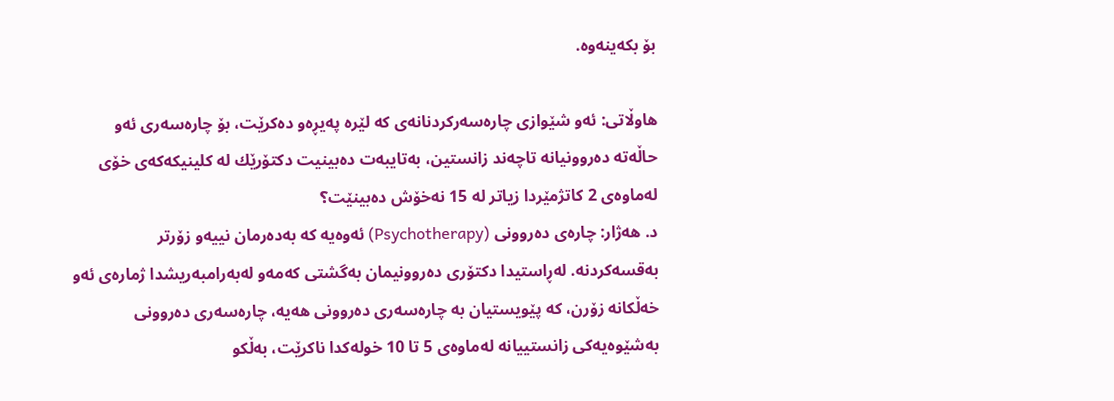بۆ بكه‌ینه‌وه‌.

هاوڵاتی: ئه‌و شێوازی چاره‌سه‌ركردنانه‌ی كه‌ لێره‌ په‌یڕه‌و ده‌كرێت، بۆ چاره‌سه‌ری ئه‌و حاڵه‌ته‌ ده‌روونیانه‌ تاچه‌ند زانستین، به‌تایبه‌ت ده‌بینیت دكتۆرێك له‌ كلینیكه‌كه‌ی خۆی له‌ماوه‌ی 2 كاتژمێردا زیاتر له‌ 15 نه‌خۆش ده‌بینێت؟
د. هه‌ژار: چاره‌ی ده‌روونی (Psychotherapy) ئه‌وه‌یه‌ كه‌ به‌ده‌رمان نییه‌و زۆرتر به‌قسه‌كردنه‌. له‌ڕاستیدا دكتۆری ده‌روونیمان به‌گشتی كه‌مه‌و له‌به‌رامبه‌ریشدا ژماره‌ی ئه‌و خه‌ڵكانه‌ زۆرن، كه‌ پێویستیان به‌ چاره‌سه‌ری ده‌روونی هه‌یه‌، چاره‌سه‌ری ده‌روونی به‌شێوه‌یه‌كی زانستییانه‌ له‌ماوه‌ی 5 تا 10 خوله‌كدا ناكرێت، به‌ڵكو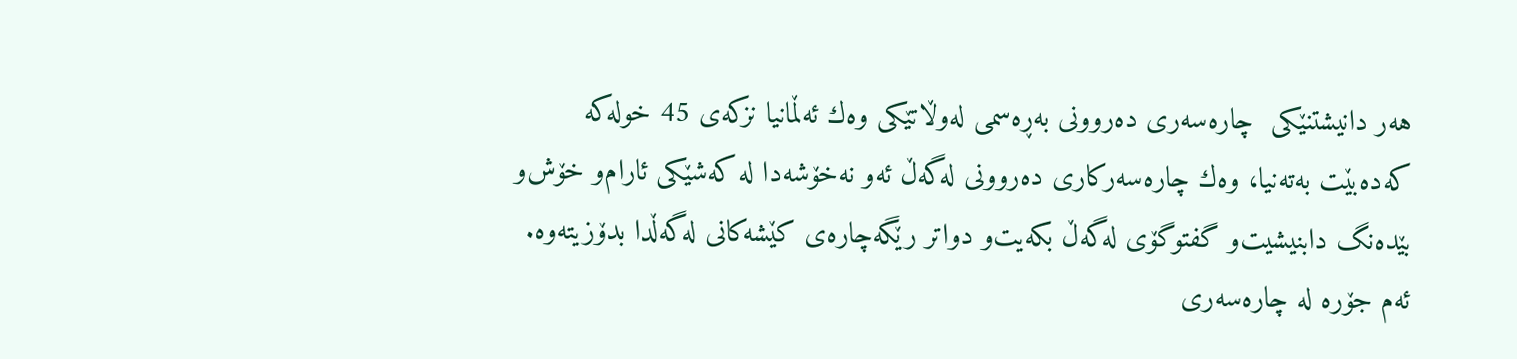هه‌ر دانیشتنێكی  چاره‌سه‌ری ده‌روونی به‌ڕه‌سمی له‌‌وڵاتێكی ‌وه‌ك ئه‌ڵمانیا نزكه‌ی 45 خوله‌كه‌ كه‌ده‌بێت به‌ته‌نیا، ‌وه‌ك چاره‌سه‌ركاری ده‌روونی له‌گه‌ڵ ئه‌و نه‌خۆشه‌دا له‌ كه‌شێكی ئارام‌و خۆش‌و بێده‌نگ دابنیشیت‌و گفتوگۆی له‌گه‌ڵ بكه‌یت‌و دواتر رێگه‌چاره‌ی كێشه‌كانی له‌گه‌ڵدا بدۆزیته‌وه‌. ئه‌م جۆره‌ له‌ چاره‌سه‌ری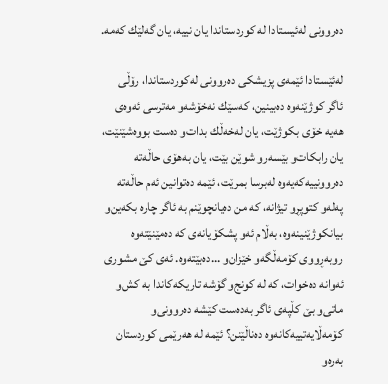ده‌روونی له‌ئیستادا له‌ كوردستاندا یان نییه‌، یان گه‌لێك كه‌مه‌.

له‌ئێستادا ئێمه‌ی پزیشكی ده‌روونی له‌كوردستاندا، رۆڵی ئاگر كوژێنه‌وه‌ ده‌بینین، كه‌سێك نه‌خۆشه‌‌و مه‌ترسی ئه‌وه‌ی هه‌یه‌ خۆی بكوژێت، یان له‌خه‌ڵك بدات‌و ده‌ست بووه‌شێنێت، یان رابكات‌و بێسه‌ر‌و شوێن بێت، یان به‌هۆی حاڵه‌ته‌ ده‌روونییه‌كه‌یه‌وه‌ له‌برسا بمرێت، ئێمه‌ ده‌توانین ئه‌م حاڵه‌ته‌ په‌له‌‌و كتوپڕو تیژانه‌، كه‌ من ده‌یانچوێنم به‌ ئاگر چاره‌ بكه‌ین‌و بیانكوژێنینه‌وه‌، به‌ڵام ئه‌و پشكۆیانه‌ی كه‌ ده‌مێنێته‌وه‌ روبه‌ڕووی كۆمه‌ڵگه‌‌و خێزان‌و ...ده‌بێته‌وه‌. ئه‌ی كێ مشوری ئه‌وانه‌ ده‌خوات، كه‌ له‌ كونج‌و گۆشه‌ تاریكه‌كاندا به‌ كش‌و ماتی‌و بێ كڵپه‌ی ئاگر به‌ده‌ست كێشه‌ ده‌روونی‌و كۆمه‌ڵایه‌تییه‌كانه‌وه‌ ده‌ناڵێنن؟ ئێمه‌ له‌ هه‌ر‌ێمی كوردستان به‌ره‌و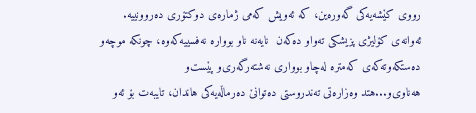رووی كێشه‌یه‌كی گه‌وره‌ین، كه‌ ئه‌ویش كه‌می ژماره‌ی دوكتۆری ده‌روونییه‌. ئه‌وانه‌ی كۆلیژی پزیشكی ته‌واو ده‌كه‌ن  نایه‌نه‌ ناو بوواره‌ نه‌فسییه‌كه‌وه‌، چونكه‌ موچه‌‌و ده‌ستكه‌وته‌كه‌ی كه‌متره‌ له‌چاو بوواری نه‌شته‌رگه‌ری‌و پێست‌و هه‌ناوی‌و...هتد ‌وه‌زاره‌تی ته‌ندروستی ده‌توانێ ده‌رماڵه‌یه‌كی هاندان، تایبه‌ت بۆ ئه‌و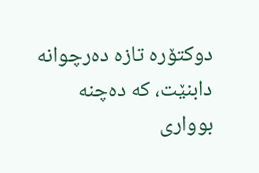دوكتۆره‌ تازه‌ ده‌رچوانه‌ دابنێت، كه‌ ده‌چنه‌ بوواری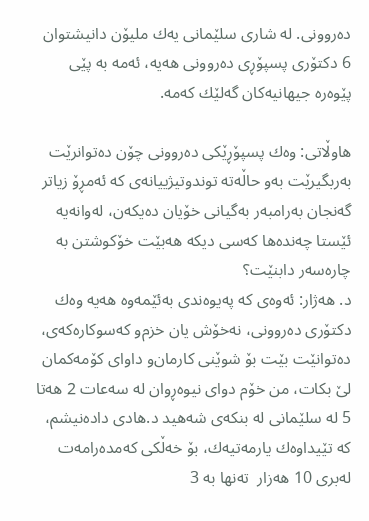ده‌روونی. له‌ شاری سلێمانی یه‌ك ملیۆن دانیشتوان 6 دكتۆری پسپۆڕی ده‌روونی هه‌یه‌، ئه‌مه‌ به‌ پێی پێوه‌ره‌ جیهانیه‌كان گه‌لێك كه‌مه‌.

هاوڵاتی‌: وه‌ك پسپۆڕێكی ده‌روونی چۆن ده‌توانرێت به‌ربگیرێت به‌و حاڵه‌ته‌ توندوتیژییانه‌ی كه‌ ئه‌مڕۆ زیاتر گه‌نجان به‌رامبه‌ر به‌گیانی خۆیان ده‌یكه‌ن، له‌وانه‌یه‌ ئێستا چه‌نده‌ها كه‌سی دیكه‌ هه‌بێت خۆكوشتن به‌ چاره‌سه‌ر دابنێت؟
د. هه‌ژار: ئه‌وه‌ی كه‌ په‌یوه‌ندی به‌ئێمه‌وه‌ هه‌یه‌ ‌وه‌ك دكتۆری ده‌روونی، نه‌خۆش یان خزم‌و كه‌سوكاره‌كه‌ی، ده‌توانێت بێت بۆ شوێنی كارمان‌و داوای كۆمه‌كمان لێ بكات، من خۆم دوای نیوه‌ڕوان له‌ سه‌عات 2 هه‌تا 5 له‌ سلێمانی له‌ بنكه‌ی شه‌هید د.هادی داده‌نیشم، كه‌ تێیدا‌وه‌ك یارمه‌تیه‌ك، بۆ خه‌ڵكی كه‌مده‌رامه‌ت له‌بری 10 هه‌زار  ته‌نها به‌ 3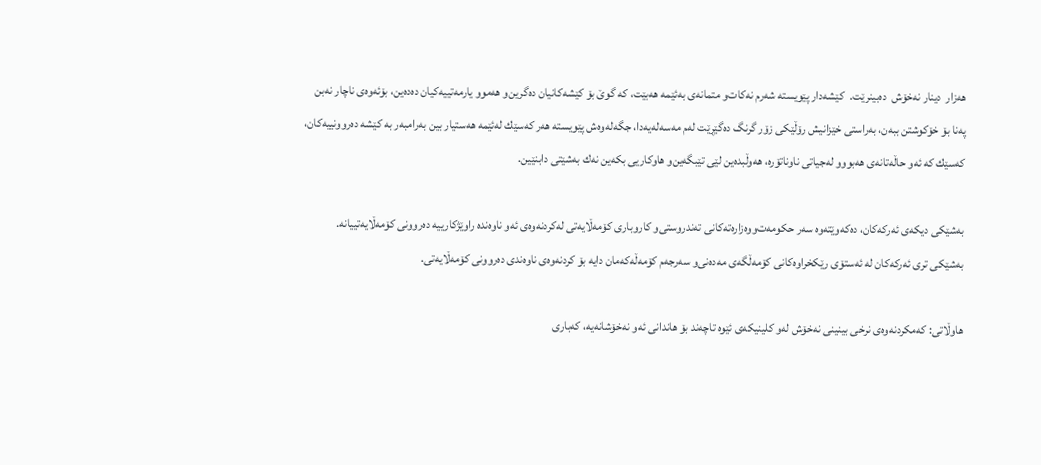هه‌زار  دینار نه‌خۆش  ده‌بینرێت.  كێشه‌دار پێویسته‌ شه‌رم نه‌كات‌و متمانه‌ی به‌ئێمه‌ هه‌بێت، كه‌ گوێ بۆ كێشه‌كانیان ده‌گرین‌و هه‌موو یارمه‌تییه‌كیان ده‌ده‌ین، بۆئه‌وه‌ی ناچار نه‌بن په‌نا بۆ خۆكوشتن ببه‌ن، به‌راستی خێزانیش رۆڵێكی زۆر گرنگ ده‌گێڕێت له‌م مه‌سه‌له‌یه‌دا، جگه‌له‌وه‌ش پێویسته‌ هه‌ر كه‌سێك له‌ئێمه‌ هه‌ستیار بین به‌رامبه‌ر به‌ كێشه‌ ده‌روونییه‌كان، كه‌سێك كه‌ ئه‌و حاڵه‌تانه‌ی هه‌بووو له‌جیاتی ناوناتۆره‌، هه‌وڵبده‌ین لێی تێبگه‌ین‌و هاوكاریی بكه‌ین نه‌ك به‌شێتی دابنێین.

به‌شێكی دیكه‌ی ئه‌ركه‌كان، ده‌كه‌وێته‌وه‌ سه‌ر حكومه‌ت‌و‌وه‌زاره‌ته‌كانی ته‌ندروستی‌و كاروباری كۆمه‌ڵایه‌تی له‌كردنه‌وه‌ی ئه‌و ناوه‌نده‌ راوێژكارییه‌ ده‌روونی كۆمه‌ڵایه‌تییانه‌. به‌شێكی تری ئه‌ركه‌كان له‌ ئه‌ستۆی رێكخراوه‌كانی كۆمه‌ڵگه‌ی مه‌ده‌نی‌و سه‌رجه‌م كۆمه‌ڵه‌كه‌مان دایه‌ بۆ كردنه‌وه‌ی ناوه‌ندی ده‌روونی كۆمه‌ڵایه‌تی.

هاوڵاتی: كه‌مكردنه‌وه‌ی نرخی بینینی نه‌خۆش له‌و كلینیكه‌ی ئێوه‌ تاچه‌ند بۆ هاندانی ئه‌و نه‌خۆشانه‌یه‌، كه‌باری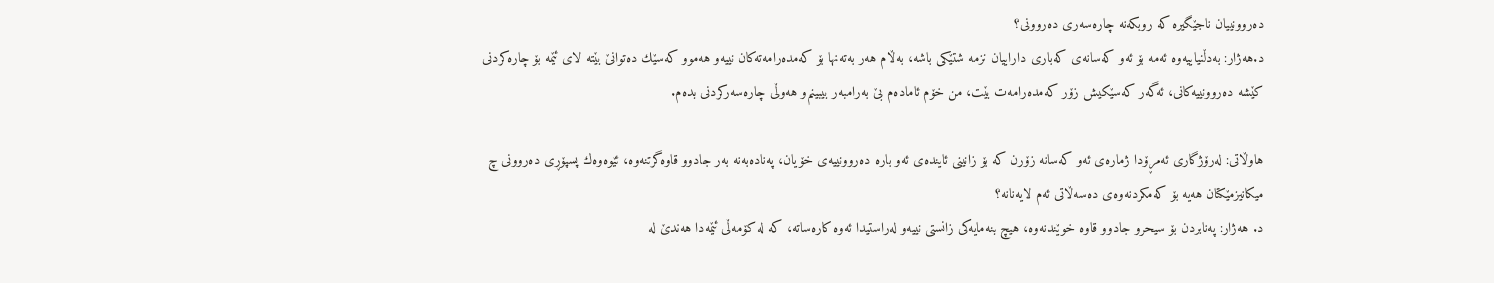ده‌روونییان ناجێگیره‌ كه‌ روبكه‌نه‌ چاره‌سه‌ری ده‌روونی؟
د.هه‌ژار: به‌دڵنیاییه‌وه‌ ئه‌مه‌ بۆ ئه‌و كه‌سانه‌ی كه‌باری داراییان نزمه‌ شتێكی باشه‌، به‌ڵام هه‌ر به‌ته‌نها بۆ كه‌مده‌رامه‌ته‌كان نییه‌‌و هه‌موو كه‌سێك ده‌توانێ بێته‌ لای ئێمه‌ بۆ چاره‌كردنی كێشه‌ ده‌روونییه‌كانی، ئه‌گه‌ر كه‌سێكیش زۆر كه‌مده‌رامه‌ت بێت، من خۆم ئاماده‌م بێ به‌رامبه‌ر بیبینم‌و هه‌وڵی چاره‌سه‌ركردنی بده‌م.

هاوڵاتی: له‌رۆژگاری ئه‌مڕۆدا ژماره‌ی ئه‌و كه‌سانه‌ زۆرن كه‌ بۆ زانینی ئاینده‌ی ئه‌و باره‌ ده‌روونییه‌ی خۆیان، په‌ناده‌به‌نه‌ به‌ر جادوو قاوه‌گرتنه‌وه‌، ئێوه‌‌وه‌ك پسپۆڕی ده‌روونی چ میكانیزمێكتان هه‌یه‌ بۆ كه‌مكردنه‌وه‌ی ده‌سه‌ڵاتی ئه‌م لایه‌نانه‌؟
د. هه‌ژار: په‌نابردن بۆ سیحرو جادو‌و قاوه‌ خوێندنه‌وه‌، هیچ بنه‌مایه‌كی زانستی نییه‌و له‌راستیدا ئه‌وه‌ كاره‌ساته‌، كه‌ له‌ كۆمه‌ڵی ئێمه‌دا هه‌ندێ له‌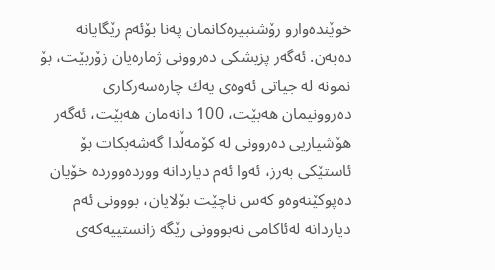خوێنده‌وارو رۆشنبیره‌كانمان په‌نا بۆئه‌م رێگایانه‌ ده‌به‌ن. ئه‌گه‌ر پزیشكی ده‌روونی ژماره‌یان زۆربێت، بۆ نمونه‌ له‌ جیاتی ئه‌وه‌ی یه‌ك چاره‌سه‌ركاری ده‌روونیمان هه‌بێت، 100 دانه‌مان هه‌بێت، ئه‌گه‌ر هۆشیاریی ده‌روونی له‌ كۆمه‌ڵدا گه‌شه‌بكات بۆ ئاستێكی به‌رز، ئه‌وا ئه‌م دیاردانه‌ ‌وورده‌‌وورده‌ خۆیان ده‌پوكێنه‌وه‌‌و كه‌س ناچێت بۆلایان، بووونی ئه‌م دیاردانه‌ له‌ئاكامی نه‌بووونی رێگه‌ زانستییه‌كه‌ی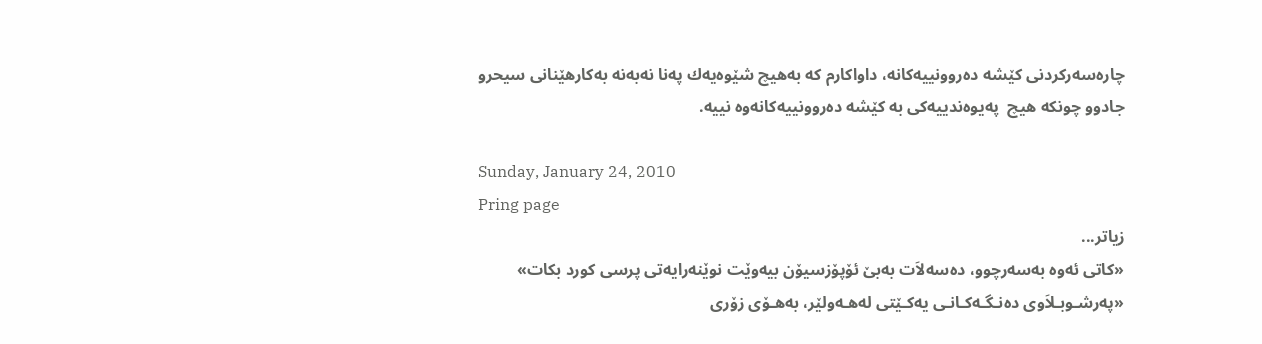چاره‌سه‌ركردنی كێشه‌ ده‌روونییه‌كانه‌، داواكارم كه‌ به‌هیچ شێوه‌یه‌ك په‌نا نه‌به‌نه‌ به‌كارهێنانی سیحرو جادوو چونكه‌ هیچ  په‌یوه‌ندییه‌كی به‌ كێشه‌ ده‌روونییه‌كانه‌وه‌ نییه‌.

Sunday, January 24, 2010
Pring page
زیاتر...
«كاتی‌ ئه‌وه‌ به‌سه‌رچوو، ده‌سه‌لاَت به‌بێ ئۆپۆزسیۆن بیه‌وێت نوێنه‌رایه‌تی‌ پرسی كورد بكات»
«په‌رشـوبـلاَوی‌ ده‌نـگـه‌كـانـی‌ یه‌كـێتی‌ له‌هـه‌ولێر، به‌هـۆی‌ زۆری‌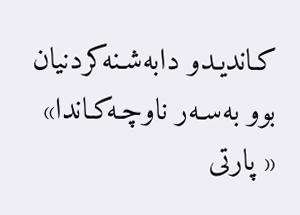كـاندیـد‌و دابه‌شـنه‌كردنیان بوو به‌سـه‌ر ناوچـه‌كـاندا»
« پارتی‌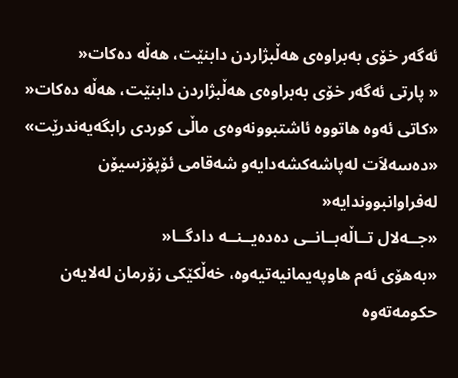ئه‌گه‌ر خۆی‌ به‌براوه‌ی‌ هه‌ڵبژاردن دابنێت، هه‌ڵه‌ ده‌كات«
« پارتی‌ ئه‌گه‌ر خۆی‌ به‌براوه‌ی‌ هه‌ڵبژاردن دابنێت، هه‌ڵه‌ ده‌كات«
«كاتی‌ ئه‌وه‌ هاتووه‌ ئاشتبوونه‌وه‌ی‌ ماڵی‌ كوردی‌ رابگه‌یه‌ندرێت»
«ده‌سه‌لاَت له‌پاشه‌كشه‌دایه‌‌و شه‌قامی‌ ئۆپۆزسیۆن له‌فراوانبووندایه‌«
«جــه‌لال تــاڵه‌بــانــی‌ ده‌ده‌یــنــه‌ دادگــا«
«به‌هۆی‌ ئه‌م هاوپه‌یمانیه‌تیه‌وه‌، خه‌ڵكێكی‌ زۆرمان له‌لایه‌ن حكومه‌ته‌وه‌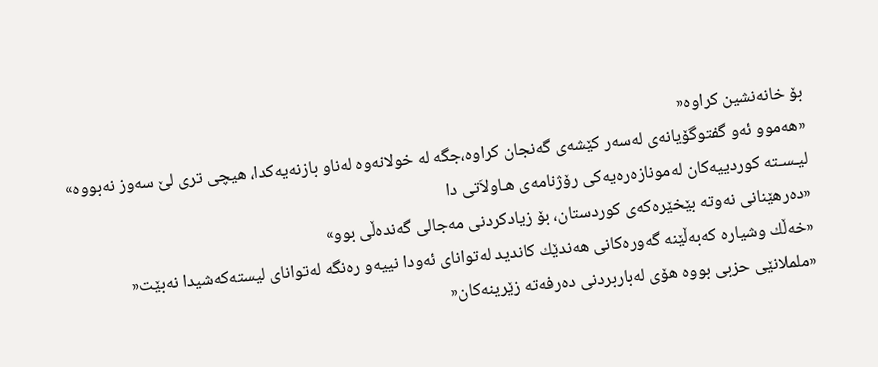بۆ خانه‌نشین كراوه‌«
«هه‌موو ئه‌و گفتوگۆیانه‌ی‌ له‌سه‌ر كێشه‌ی‌ گه‌نجان كراوه‌،جگه‌ له‌ خولانه‌وه‌ له‌ناو بازنه‌یه‌كدا، هیچی تری‌ لێ‌ سه‌وز نه‌بووه‌»
ليـسـته‌ كورديیه‌كان له‌مونازه‌ره‌یه‌كی‌ رۆژنامه‌ی‌ هـاولاَتی دا
«ده‌رهێنانی‌ نه‌وته‌ بێخێره‌كه‌ی‌ كوردستان، بۆ زیادكردنی‌ مه‌جالی‌ گه‌نده‌ڵی‌ بوو»
«خه‌ڵك وشیاره‌ كه‌به‌ڵێنه‌ گه‌وره‌كانی‌ هه‌ندێك كاندید له‌توانای‌ ئه‌ودا نییه‌و ره‌نگه‌ له‌توانای‌ لیسته‌كه‌شیدا نه‌بێت«
«ململانێی‌ حزبی‌ بووه‌ هۆی‌ له‌باربردنی‌ ده‌رفه‌ته‌ زێرینه‌كان«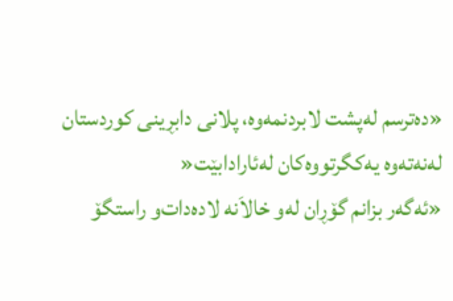«ده‌ترسم له‌پشت لابردنمه‌وه‌، پلانی‌ دابڕینی‌ كوردستان له‌نه‌ته‌وه‌ یه‌كگرتووه‌كان له‌ئارادابێت«
«ئه‌گه‌ر بزانم گۆڕان له‌و خالاَنه‌ لاده‌دات‌و راستگۆ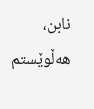نابن، هه‌ڵوێستم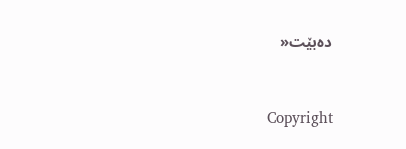ده‌بێت«


Copyright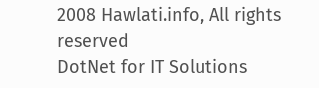2008 Hawlati.info, All rights reserved
DotNet for IT Solutions